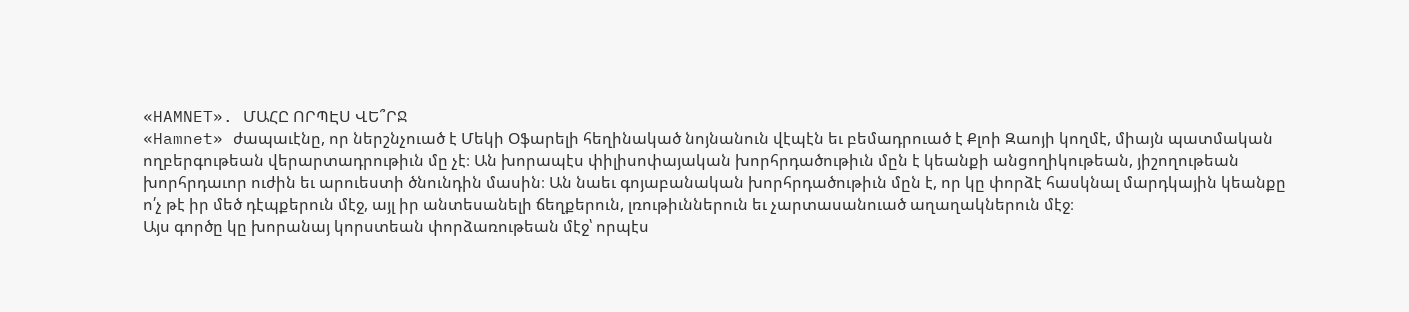«HAMNET». ՄԱՀԸ ՈՐՊԷՍ ՎԵ՞ՐՋ
«Hamnet» ժապաւէնը, որ ներշնչուած է Մեկի Օֆարելի հեղինակած նոյնանուն վէպէն եւ բեմադրուած է Քլոի Զաոյի կողմէ, միայն պատմական ողբերգութեան վերարտադրութիւն մը չէ։ Ան խորապէս փիլիսոփայական խորհրդածութիւն մըն է կեանքի անցողիկութեան, յիշողութեան խորհրդաւոր ուժին եւ արուեստի ծնունդին մասին։ Ան նաեւ գոյաբանական խորհրդածութիւն մըն է, որ կը փորձէ հասկնալ մարդկային կեանքը ո՛չ թէ իր մեծ դէպքերուն մէջ, այլ իր անտեսանելի ճեղքերուն, լռութիւններուն եւ չարտասանուած աղաղակներուն մէջ։
Այս գործը կը խորանայ կորստեան փորձառութեան մէջ՝ որպէս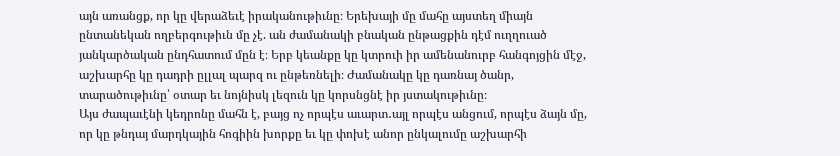այն առանցք, որ կը վերաձեւէ իրականութիւնը։ Երեխայի մը մահը այստեղ միայն ընտանեկան ողբերգութիւն մը չէ. ան ժամանակի բնական ընթացքին դէմ ուղղուած յանկարծական ընդհատում մըն է։ Երբ կեանքը կը կտրուի իր ամենանուրբ հանգոյցին մէջ, աշխարհը կը դադրի ըլլալ պարզ ու ընթեռնելի։ Ժամանակը կը դառնայ ծանր, տարածութիւնը՝ օտար եւ նոյնիսկ լեզուն կը կորսնցնէ իր յստակութիւնը։
Այս ժապաւէնի կեդրոնը մահն է, բայց ոչ որպէս աւարտ․այլ որպէս անցում, որպէս ձայն մը, որ կը թնդայ մարդկային հոգիին խորքը եւ կը փոխէ անոր ընկալումը աշխարհի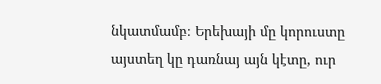նկատմամբ։ Երեխայի մը կորուստը այստեղ կը դառնայ այն կէտը, ուր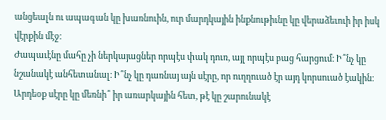անցեալն ու ապագան կը խառնուին, ուր մարդկային ինքնութիւնը կը վերաձեւուի իր իսկ վէրքին մէջ։
Ժապաւէնը մահը չի ներկայացներ որպէս փակ դուռ, այլ որպէս բաց հարցում։ Ի՞նչ կը նշանակէ անհետանալ։ Ի՞նչ կը դառնայ այն սէրը, որ ուղղուած էր այդ կորսուած էակին։ Արդեօք սէրը կը մեռնի՞ իր առարկային հետ, թէ կը շարունակէ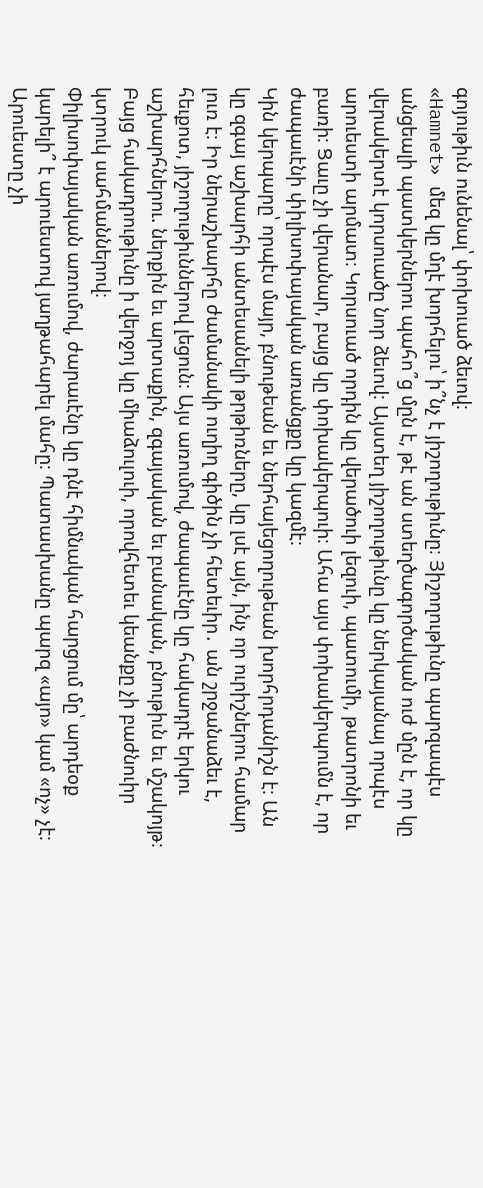գոյութիւն ունենալ՝ փոխուած ձեւով։
«Hamnet» մեզ կը մղէ խորհելու՝ ի՞նչ է յիշողութիւնը։ Յիշողութիւնը պարզապէս անցեալի պատկերներու պահո՞ց մըն է, թէ ան ստեղծագործական ուժ մըն է, որ կը վերակերտէ կորսուածը նոր ձեւով։ Այստեղ յիշողութիւնը կը ներկայանայ որպէս արուեստի արմատ։ Կորսուած որդին կը վերածուի լեզուի, պատումի, թատրոնի եւ բառի։ Ցաւը չի վերանար, բայց կը փոխակերպուի։ Ահա այս փոխակերպումն է, որ ժապաւէնի փիլիսոփայական առանցքը կը կազմէ։
Կին կերպարը՝ որպէս մայր, բնութեան եւ ներհայեցողութեան խորհրդանիշն է։ Ան կը զգայ աշխարհի անտեսանելի թրթիռները, կը լսէ այն, ինչ որ ուրիշներու համար լուռ է։ Իր ներաշխարհը ժամանակի ուղիղ գիծին չի հետեւիր․ ան շրջանաձեւ է, հեւքոտ, յիշողութիւններով լեցուն։ Այս առումով, ժապաւէնը կը հակադրէ երկու աշխարհներու. ներքին եւ արտաքին, զգայական եւ բանական, բնութիւն եւ մշակոյթ։ Բայց հակադրութիւնը ի վերջոյ կը միաձուլուի, որովհետեւ կեանքը չի բաժնուիր կտրուկ սահմաններով։
Փիլիսոփայական առումով, ժարաւէնը կը դնէ հիմնական հարցում մը՝ արդեօք կարելի՞ է արուեստով յաղթահարել մահը։ Պատասխանը պարզ «այո» կամ «ոչ» չէ։ Արուեստը չի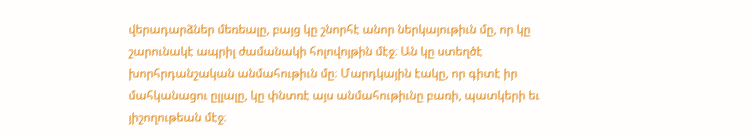վերադարձներ մեռեալը, բայց կը շնորհէ անոր ներկայութիւն մը, որ կը շարունակէ ապրիլ ժամանակի հոլովոյթին մէջ։ Ան կը ստեղծէ խորհրդանշական անմահութիւն մը։ Մարդկային էակը, որ գիտէ իր մահկանացու ըլլալը, կը փնտռէ այս անմահութիւնը բառի, պատկերի եւ յիշողութեան մէջ։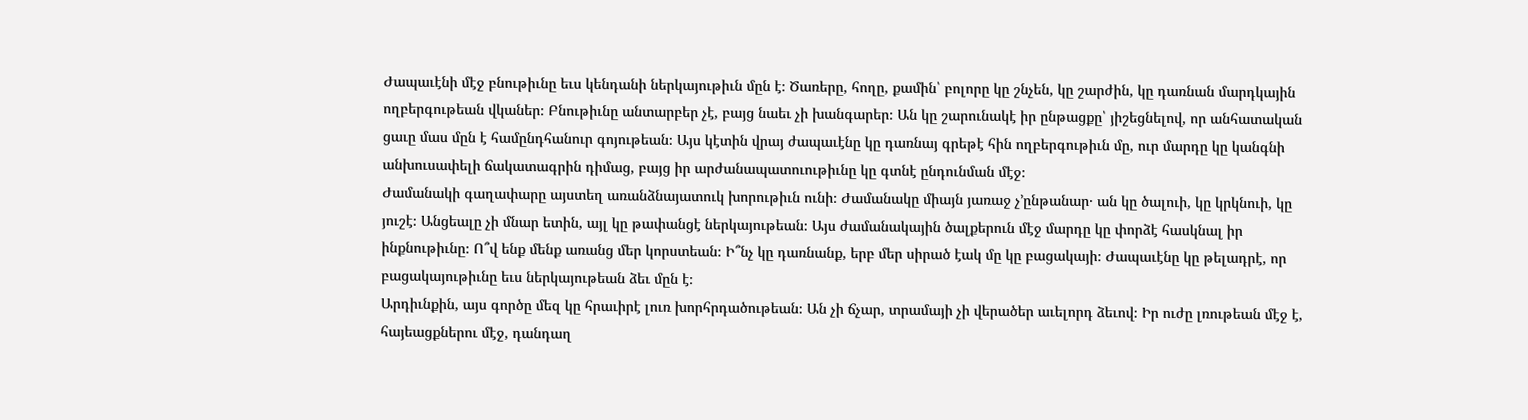Ժապաւէնի մէջ բնութիւնը եւս կենդանի ներկայութիւն մըն է։ Ծառերը, հողը, քամին՝ բոլորը կը շնչեն, կը շարժին, կը դառնան մարդկային ողբերգութեան վկաներ։ Բնութիւնը անտարբեր չէ, բայց նաեւ չի խանգարեր։ Ան կը շարունակէ իր ընթացքը՝ յիշեցնելով, որ անհատական ցաւը մաս մըն է համընդհանուր գոյութեան։ Այս կէտին վրայ ժապաւէնը կը դառնայ գրեթէ հին ողբերգութիւն մը, ուր մարդը կը կանգնի անխուսափելի ճակատագրին դիմաց, բայց իր արժանապատուութիւնը կը գտնէ ընդունման մէջ։
Ժամանակի գաղափարը այստեղ առանձնայատուկ խորութիւն ունի։ Ժամանակը միայն յառաջ չ՚ընթանար․ ան կը ծալուի, կը կրկնուի, կը յուշէ։ Անցեալը չի մնար ետին, այլ կը թափանցէ ներկայութեան։ Այս ժամանակային ծալքերուն մէջ մարդը կը փորձէ հասկնալ իր ինքնութիւնը։ Ո՞վ ենք մենք առանց մեր կորստեան։ Ի՞նչ կը դառնանք, երբ մեր սիրած էակ մը կը բացակայի։ Ժապաւէնը կը թելադրէ, որ բացակայութիւնը եւս ներկայութեան ձեւ մըն է։
Արդիւնքին, այս գործը մեզ կը հրաւիրէ լուռ խորհրդածութեան։ Ան չի ճչար, տրամայի չի վերածեր աւելորդ ձեւով։ Իր ուժը լռութեան մէջ է, հայեացքներու մէջ, դանդաղ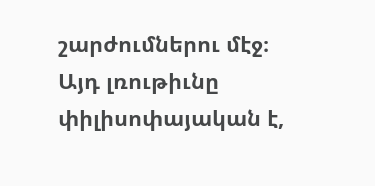շարժումներու մէջ։ Այդ լռութիւնը փիլիսոփայական է,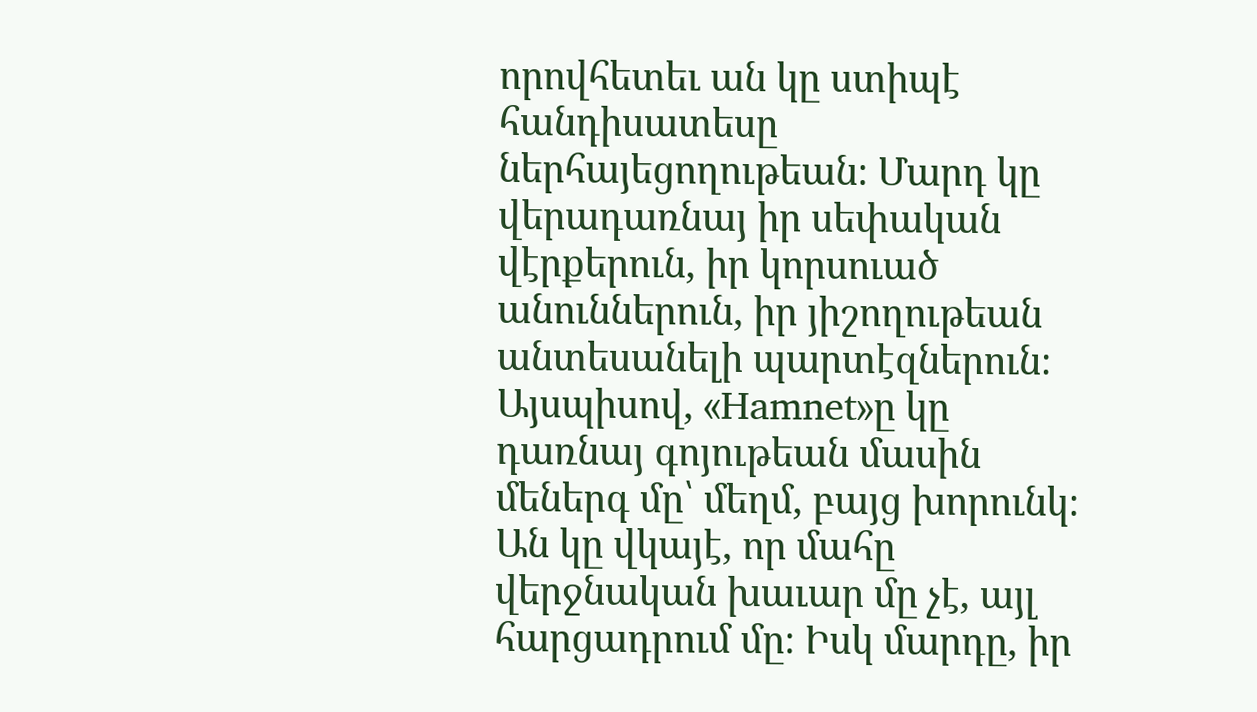որովհետեւ ան կը ստիպէ հանդիսատեսը ներհայեցողութեան։ Մարդ կը վերադառնայ իր սեփական վէրքերուն, իր կորսուած անուններուն, իր յիշողութեան անտեսանելի պարտէզներուն։
Այսպիսով, «Hamnet»ը կը դառնայ գոյութեան մասին մեներգ մը՝ մեղմ, բայց խորունկ։ Ան կը վկայէ, որ մահը վերջնական խաւար մը չէ, այլ հարցադրում մը։ Իսկ մարդը, իր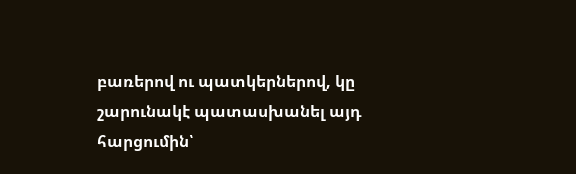բառերով ու պատկերներով, կը շարունակէ պատասխանել այդ հարցումին՝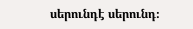սերունդէ սերունդ։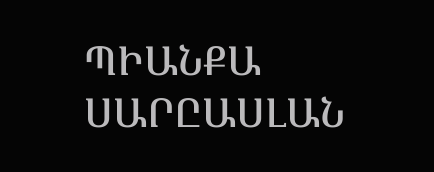ՊԻԱՆՔԱ ՍԱՐԸԱՍԼԱՆ